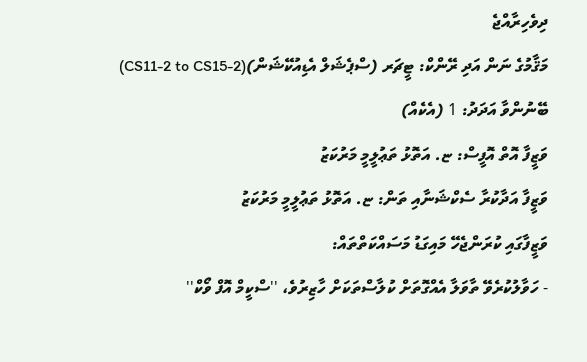ދިވެހިރާއްޖެ
މަޤާމުގެ ނަން އަދި ރޭންކް: ޓީޗަރ (ސްޕެޝަލް އެޑިއުކޭޝަން)(CS11-2 to CS15-2)
ބޭނުންވާ އަދަދު: 1 (އެކެއް)
ވަޒީފާ އޮތް އޮފީސް: ޏ. އަތޮޅު ތަޢުލީމީ މަރުކަޒު
ވަޒީފާ އަދާކުރާ ސެކްޝަނާއި ތަން: ޏ. އަތޮޅު ތަޢުލީމީ މަރުކަޒު
ވަޒީފާގައި ކުރަންޖެހޭ މައިގަޑު މަސައްކަތްތައް:
- ހަވާލުކުރެވޭ ތާވަލާ އެއްގޮތަށް ކުލާސްތަކަށް ހާޒިރުވެ، ''ސްކީމް އޮފް ވޯކް''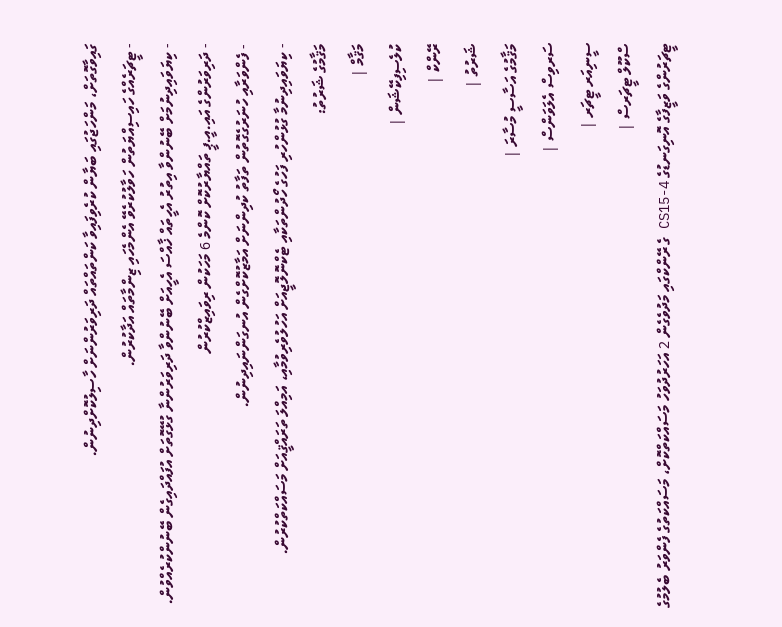ގައިވާގޮތަށް، މަންހަޖުގައި ބަޔާން ކުރެވިފައިވާ ކަންތައްތައް ދަރިވަރުންނަށް ހާސިލުކޮށްދިނުން.
- ޓީޗަރެއްގެ ހައިސިއްޔަތުން ހަވާލުކުރެވޭ އެންމެހައި ޒިންމާތައް އަދާކުރުން.
- ކިޔަވައިދިނުމަށް ބޭނުންވާ އިތުރު އެހީތައް ޚާއްސަ އެހީއަށް ބޭނުންވާ ދަރިވަރުންނާ ގުޅޭގޮތަށް އުފައްދައިގެން ބޭނުންކުރެއްވުން.
- ދަރިވަރުންގެ އައި.އީ.ޕީ ތައްޔާރުކޮށް ކޮންމެ 6 މަހަކުން ރިވައިޒްކުރުން
- ފެންވަރާއި ހުނަރުގެގޮތުން ތަފާތު ކުދިންނަށް އަމާޒުކޮށްގެން އުނގަންނައިދިނުން.
- ކިޔަވައިދިނުމާ ގުޅުންހުރި ފަހުގެ ހޯދުންތަކާއި ޓެކްނޮލޮޖީއަށް އަހުލުވެރިވުމާއި، އަމިއްލަ ތަރައްޤީއަށް މަސައްކަތްކުރުން.
މަޤާމުގެ ޝަރުތު:
މަޤާމް |
ކުލެސިފިކޭޝަން |
ރޭންކް |
ޝަރުތު |
މަޤާމުގެ އަސާސީ މުސާރަ |
ސަރވިސް އެލަވަންސް |
ސީނިއަރ ޓީޗަރ |
ސްކޫލް ޓީޗަރސް |
ޓީޗަރުންގެ ވަޒީފާގެ އޮނިގަނޑުގެ CS15-4 ގެ ރޭންކްގައި މަދުވެގެން 2 އަހަރުދުވަހު މަސައްކަތްކޮށް، މަސައްކަތުގެ ފެންވަރު ބެލުމުގެ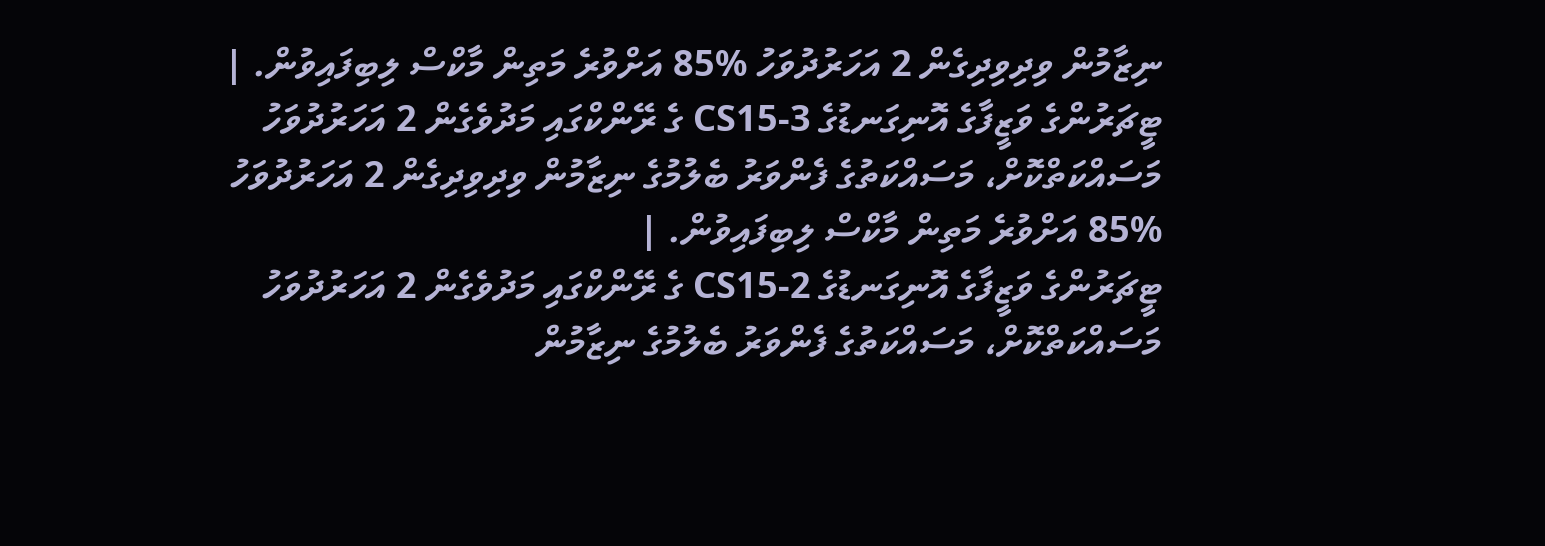ނިޒާމުން ވިދިވިދިގެން 2 އަހަރުދުވަހު %85 އަށްވުރެ މަތިން މާކްސް ލިބިފައިވުން. |
ޓީޗަރުންގެ ވަޒީފާގެ އޮނިގަނޑުގެ CS15-3 ގެ ރޭންކްގައި މަދުވެގެން 2 އަހަރުދުވަހު މަސައްކަތްކޮށް، މަސައްކަތުގެ ފެންވަރު ބެލުމުގެ ނިޒާމުން ވިދިވިދިގެން 2 އަހަރުދުވަހު %85 އަށްވުރެ މަތިން މާކްސް ލިބިފައިވުން. |
ޓީޗަރުންގެ ވަޒީފާގެ އޮނިގަނޑުގެ CS15-2 ގެ ރޭންކްގައި މަދުވެގެން 2 އަހަރުދުވަހު މަސައްކަތްކޮށް، މަސައްކަތުގެ ފެންވަރު ބެލުމުގެ ނިޒާމުން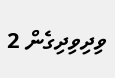ވިދިވިދިގެން 2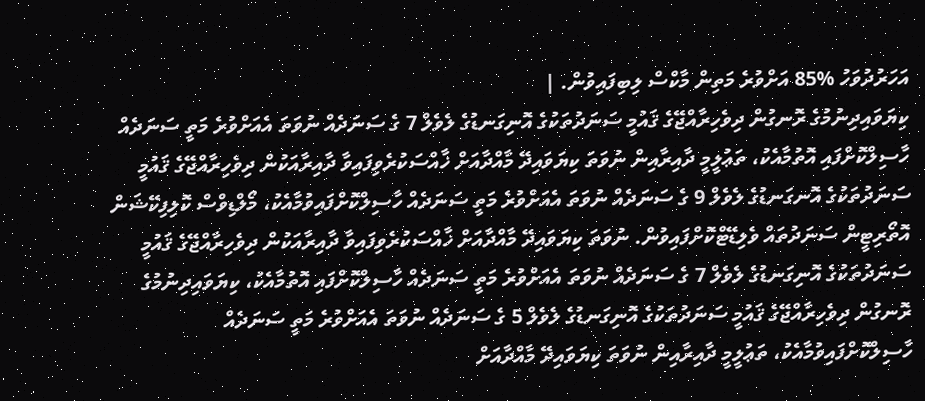އަހަރުދުވަހު %85 އަށްވުރެ މަތިން މާކްސް ލިބިފައިވުން. |
ކިޔަވައިދިނުމުގެ ރޮނގުން ދިވެހިރާއްޖޭގެ ޤައުމީ ސަނަދުތަކުގެ އޮނިގަނޑުގެ ލެވެލް 7 ގެ ސަނަދެއް ނުވަތަ އެއަށްވުރެ މަތީ ސަނަދެއް ހާސިލްކޮށްފައި އޮތުމާއެކު، ތަޢުލީމީ ދާއިރާއިން ނުވަތަ ކިޔަވައިދޭ މާއްދާއަށް ޚާއްސަކުރެވިފައިވާ ދާއިރާއަކުން ދިވެހިރާއްޖޭގެ ޤައުމީ ސަނަދުތަކުގެ އޮނގަނޑުގެ ލެވެލް 9 ގެ ސަނަދެއް ނުވަތަ އެއަށްވުރެ މަތީ ސަނަދެއް ހާސިލްކޮށްފައިވުމާއެކު، މޯލްޑިވްސް ކޮލިފިކޭޝަން އޮތޯރިޓީން ސަނަދުތައް ވެލިޑޭޓްކޮށްފައިވުން. ނުވަތަ ކިޔަވައިދޭ މާއްދާއަށް ޚާއްސަކުރެވިފައިވާ ދާއިރާއަކުން ދިވެހިރާއްޖޭގެ ޤައުމީ ސަނަދުތަކުގެ އޮނިގަނޑުގެ ލެވެލް 7 ގެ ސަނަދެއް ނުވަތަ އެއަށްވުރެ މަތީ ސަނަދެއް ހާސިލްކޮށްފައި އޮތުމާއެކު، ކިޔަވައިދިނުމުގެ ރޮނގުން ދިވެހިރާއްޖޭގެ ޤައުމީ ސަނަދުތަކުގެ އޮނިގަނޑުގެ ލެވެލް 5 ގެ ސަނަދެއް ނުވަތަ އެއަށްވުރެ މަތީ ސަނަދެއް ހާސިލްކޮށްފައިވުމާއެކު، ތަޢުލީމީ ދާއިރާއިން ނުވަތަ ކިޔަވައިދޭ މާއްދާއަށް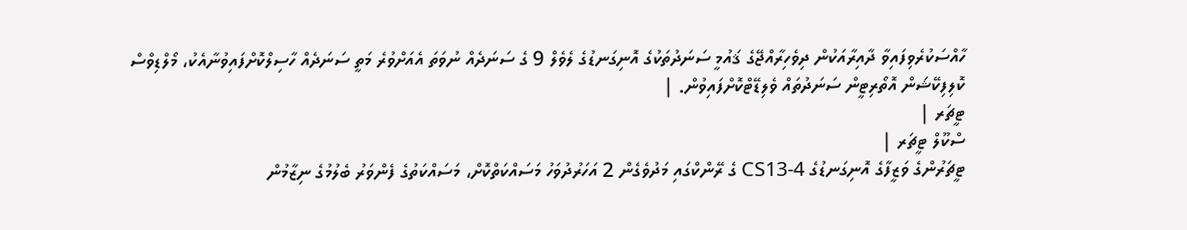ހާއްސަކުރެވިފައިވާ ދާއިރާއަކުން ދިވެހިރާއްޖޭގެ ޤައުމީ ސަނަދުތަކުގެ އޮނިގަނޑުގެ ލެވެލް 9 ގެ ސަނަދެއް ނުވަތަ އެއަށްވުރެ މަތީ ސަނަދެއް ހާސިލްކޮށްފައިވުނާއެކު، މޯލްޑިވްސް ކޮލިފިކޭޝަން އޮތޯރިޓީން ސަނަދުތައް ވެލިޑޭޓްކޮށްފައިވުން. |
ޓީޗަރ |
ސްކޫލް ޓީޗަރ |
ޓީޗަރުންގެ ވަޒީފާގެ އޮނިގަނޑުގެ CS13-4 ގެ ރޭންކްގައި މަދުވެގެން 2 އަހަރުދުވަހު މަސައްކަތްކޮށް، މަސައްކަތުގެ ފެންވަރު ބެލުމުގެ ނިޒާމުން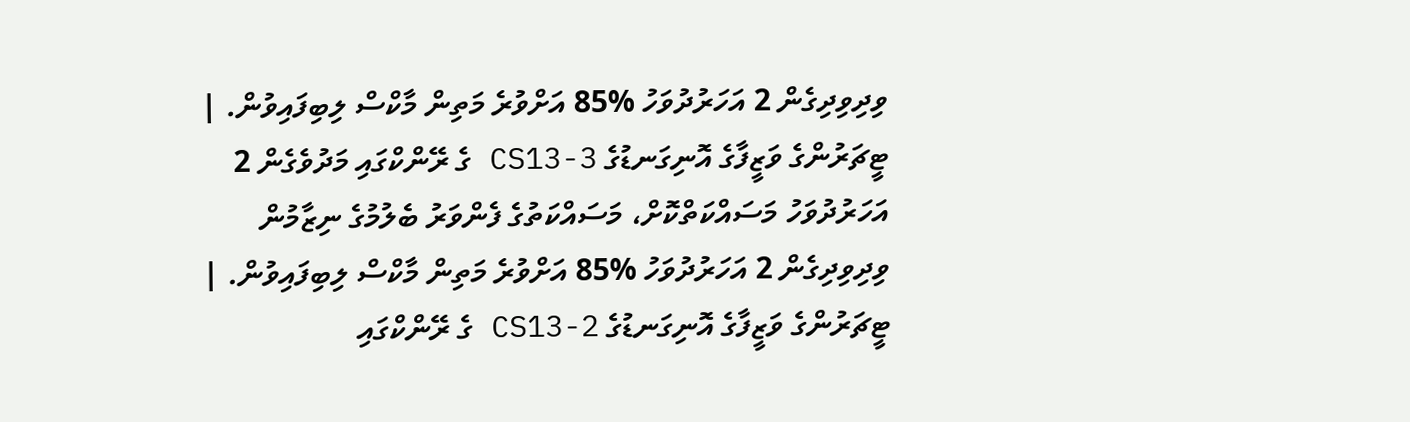ވިދިވިދިގެން 2 އަހަރުދުވަހު %85 އަށްވުރެ މަތިން މާކްސް ލިބިފައިވުން. |
ޓީޗަރުންގެ ވަޒީފާގެ އޮނިގަނޑުގެ CS13-3 ގެ ރޭންކްގައި މަދުވެގެން 2 އަހަރުދުވަހު މަސައްކަތްކޮށް، މަސައްކަތުގެ ފެންވަރު ބެލުމުގެ ނިޒާމުން ވިދިވިދިގެން 2 އަހަރުދުވަހު %85 އަށްވުރެ މަތިން މާކްސް ލިބިފައިވުން. |
ޓީޗަރުންގެ ވަޒީފާގެ އޮނިގަނޑުގެ CS13-2 ގެ ރޭންކްގައި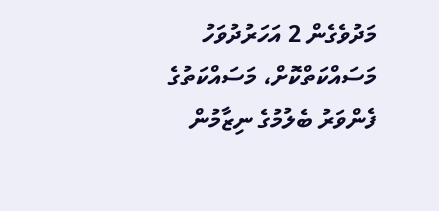މަދުވެގެން 2 އަހަރުދުވަހު މަސައްކަތްކޮށް، މަސައްކަތުގެ ފެންވަރު ބެލުމުގެ ނިޒާމުން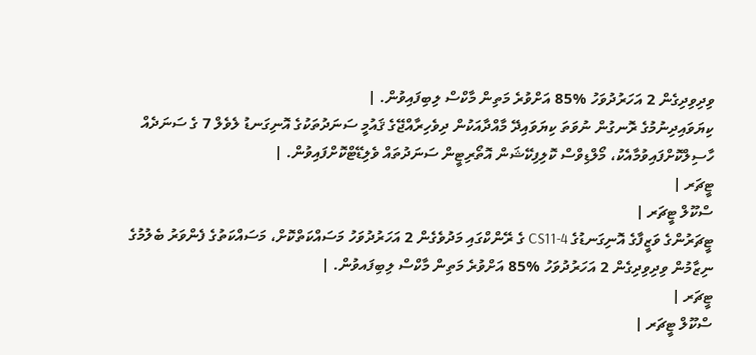ވިދިވިދިގެން 2 އަހަރުދުވަހު %85 އަށްވުރެ މަތިން މާކްސް ލިބިފައިވުން. |
ކިޔަވައިދިނުމުގެ ރޮނގުން ނުވަތަ ކިޔަވައިދޭ މާއްދާއަކުން ދިވެހިރާއްޖޭގެ ޤައުމީ ސަނަދުތަކުގެ އޮނިގަނޑު ލެވެލް 7 ގެ ސަނަދެއް ހާސިލްކޮށްފައިވުމާއެކު، މޯލްޑިވްސް ކޮލިފިކޭޝަން އޮތޯރިޓީން ސަނަދުތައް ވެލިޑޭޓްކޮށްފައިވުން. |
ޓީޗަރ |
ސްކޫލް ޓީޗަރ |
ޓީޗަރުންގެ ވަޒީފާގެ އޮނިގަނޑުގެ CS11-4 ގެ ރޭންކްގައި މަދުވެގެން 2 އަހަރުދުވަހު މަސައްކަތްކޮށް، މަސައްކަތުގެ ފެންވަރު ބެލުމުގެ ނިޒާމުން ވިދިވިދިގެން 2 އަހަރުދުވަހު %85 އަށްވުރެ މަތިން މާކްސް ލިބިފައވުން. |
ޓީޗަރ |
ސްކޫލް ޓީޗަރ |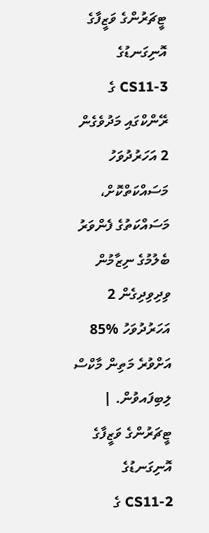ޓީޗަރުންގެ ވަޒީފާގެ އޮނިގަނޑުގެ CS11-3 ގެ ރޭންކްގައި މަދުވެގެން 2 އަހަރުދުވަހު މަސައްކަތްކޮށް، މަސައްކަތުގެ ފެންވަރު ބެލުމުގެ ނިޒާމުން ވިދިވިދިގެން 2 އަހަރުދުވަހު %85 އަށްވުރެ މަތިން މާކްސް ލިބިފައވުން. |
ޓީޗަރުންގެ ވަޒީފާގެ އޮނިގަނޑުގެ CS11-2 ގެ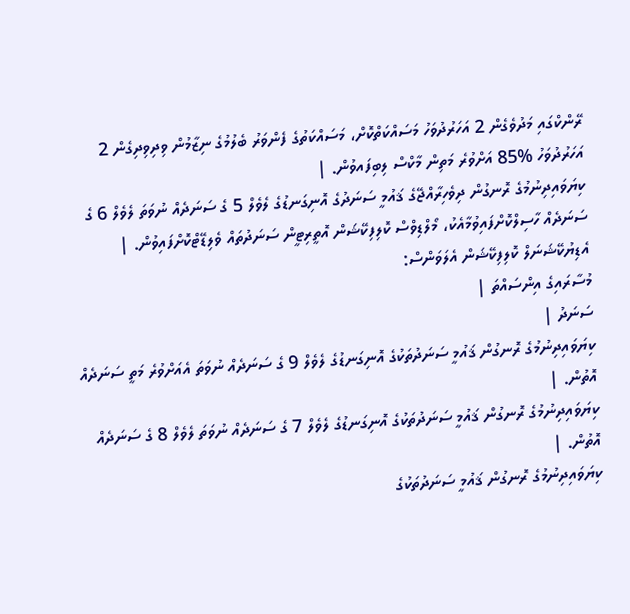ރޭންކްގައި މަދުވެގެން 2 އަހަރުދުވަހު މަސައްކަތްކޮށް، މަސައްކަތުގެ ފެންވަރު ބެލުމުގެ ނިޒާމުން ވިދިވިދިގެން 2 އަހަރުދުވަހު %85 އަށްވުރެ މަތިން މާކްސް ލިބިފައވުން. |
ކިޔަވައިދިނުމުގެ ރޮނގުން ދިވެހިރާއްޖޭގެ ޤައުމީ ސަނަދުގެ އޮނިގަނޑުގެ ލެވެލް 5 ގެ ސަނަދެއް ނުވަތަ ލެވެލް 6 ގެ ސަނަދެއް ހާސިލްކޮށްފައިވުމާއެކު، މޯލްޑިވްސް ކޮލިފިކޭޝަން އޮތީރިޓީން ސަނަދުތައް ވެލިޑޭޓްކޮށްފައިވުން. |
އެޑިޔުކޭޝަނަލް ކޮލިފިކޭޝަން އެލަވަންސް:
މުސާރައިގެ އިންސައްތަ |
ސަނަދު |
ކިޔަވައިދިނުމުގެ ރޮނގުން ޤައުމީ ސަނަދުތަކުގެ އޮނިގަނޑުގެ ލެވެލް 9 ގެ ސަނަދެއް ނުވަތަ އެއަށްވުރެ މަތީ ސަނަދެއް އޮތުން. |
ކިޔަވައިދިނުމުގެ ރޮނގުން ޤައުމީ ސަނަދުތަކުގެ އޮނިގަނޑުގެ ލެވެލް 7 ގެ ސަނަދެއް ނުވަތަ ލެވެލް 8 ގެ ސަނަދެއް އޮތުން. |
ކިޔަވައިދިނުމުގެ ރޮނގުން ޤައުމީ ސަނަދުތަކުގެ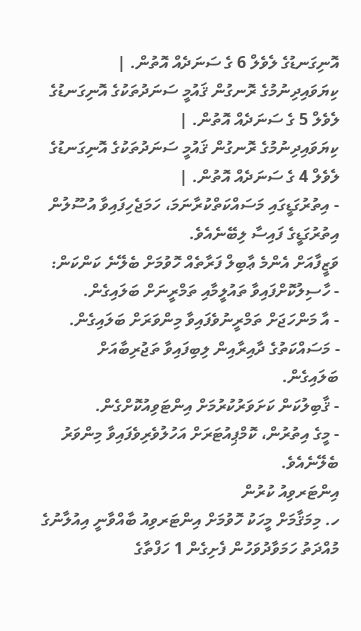އޮނިގަނޑުގެ ލެވެލް 6 ގެ ސަނަދެއް އޮތުން. |
ކިޔަވައިދިނުމުގެ ރޮނގުން ޤައުމީ ސަނަދުތަކުގެ އޮނިގަނޑުގެ ލެވެލް 5 ގެ ސަނަދެއް އޮތުން. |
ކިޔަވައިދިނުމުގެ ރޮނގުން ޤައުމީ ސަނަދުތަކުގެ އޮނިގަނޑުގެ ލެވެލް 4 ގެ ސަނަދެއް އޮތުން. |
- އިތުރުގަޑީގައި މަސައްކަތްކުރާނަމަ، ހަމަޖެހިފައިވާ އުސޫލުން އިތުރުގަޑީގެ ފައިސާ ލިބޭނެއެވެ.
ވަޒީފާއަށް އެންމެ ޢާބިލް ފަރާތެއް ހޮވުމަށް ބެލޭނެ ކަންކަން:
- ހާސިލުކޮށްފައިވާ ތައުލީމާއި ތަމްރީނަށް ބަލައިގެން.
- އާ މަންހަޖަށް ތަމްރީނުވެފައިވާ މިންވަރަށް ބަލައިގެން.
- މަސައްކަތުގެ ދާއިރާއިން ލިބިފައިވާ ތަޖުރިބާއަށް ބަލައިގެން.
- ޤާބިލުކަން ކަށަވަރުކުރުމަށް އިންޓަވިއުކޮށްގެން.
- މީގެ އިތުރުން، ކޮމްޕިއުޓަރަށް އަހުލުވެރިވެފައިވާ މިންވަރު ބެލޭނެއެވެ.
އިންޓަރވިއު ކުރުން
ހ. މިމަޤާމަށް މީހަކު ހޮވުމަށް އިންޓަރވިއު ބާއްވާނީ އިއުލާނުގެ މުއްދަތު ހަމަވާދުވަހުން ފެށިގެން 1 ހަފްތާގެ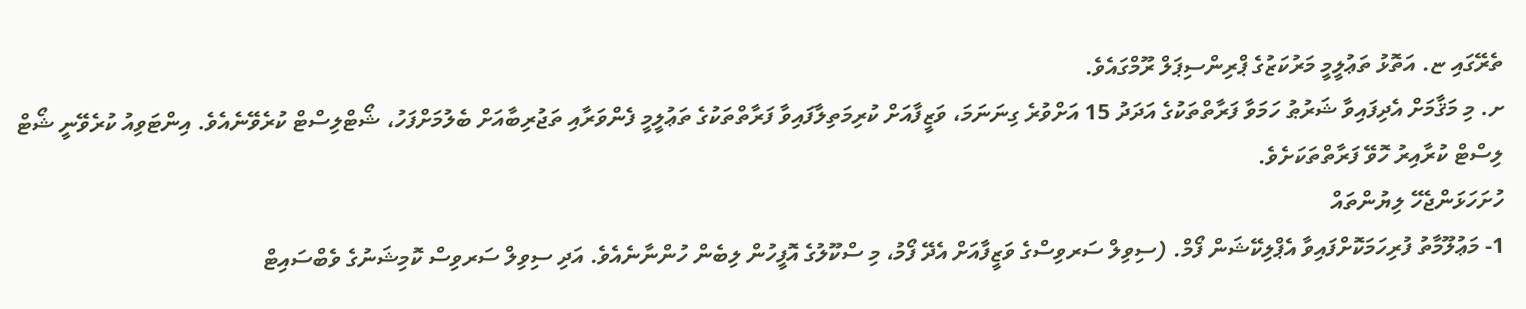ތެރޭގައި ޏ. އަތޮޅު ތަޢުލީމީ މަރުކަޒުގެ ޕްރިންސިޕަލް ރޫމްގައެވެ.
ށ. މި މަޤާމަށް އެދިފައިވާ ޝަރުޠު ހަމަވާ ފަރާތްތަކުގެ އަދަދު 15 އަށްވުރެ ގިނަނަމަ، ވަޒީފާއަށް ކުރިމަތިލާފައިވާ ފަރާތްތަކުގެ ތަޢުލީމީ ފެންވަރާއި ތަޖުރިބާއަށް ބެލުމަށްފަހު، ޝޯޓްލިސްޓް ކުރެވޭނެއެވެ. އިންޓަވިއު ކުރެވޭނީ ޝޯޓް ލިސްޓް ކުރާއިރު ހޮވޭ ފަރާތްތަކަށެވެ.
ހުށަހަޅަންޖެހޭ ލިޔުންތައް
1- މަޢުލޫމާތު ފުރިހަމަކޮށްފައިވާ އެޕްލިކޭޝަން ފޯމް. (ސިވިލް ސަރވިސްގެ ވަޒީފާއަށް އެދޭ ފޯމު، މި ސްކޫލުގެ އޮފީހުން ލިބެން ހުންނާނެއެވެ. އަދި ސިވިލް ސަރވިސް ކޮމިޝަނުގެ ވެބްސައިޓް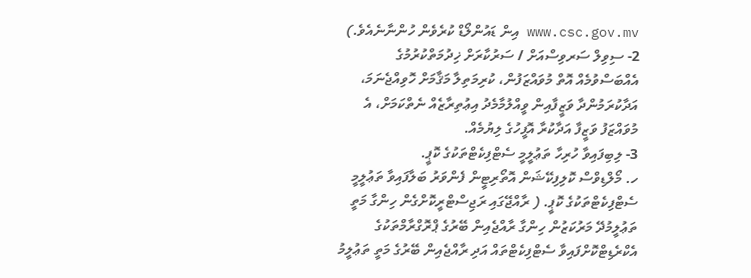www.csc.gov.mv އިން ޑައުންލޯޑް ކުރެވެން ހުންނާނެއެވެ.)
2- ސިވިލް ސަރވިސްއަށް / ސަރުކާރަށް ޚިދުމަތްކުރުމުގެ އެއްބަސްވުމެއް އޮތް މުވައްޒަފުން، ކުރިމަތިލާ މަޤާމަށް ހޮވިއްޖެނަމަ، އަދާކުރަމުންދާ ވަޒީފާއިން ވީއްލުމާމެދު އިޢުތިރާޒެއް ނެތްކަމަށް، އެ މުވައްޒަފު ވަޒީފާ އަދާކުރާ އޮފީހުގެ ލިޔުމެއް.
3- ލިބިފައިވާ ހުރިހާ ތަޢުލީމީ ސެޓްފިކެޓްތަކުގެ ކޮޕީ.
ހ. މޯލްޑިވްސް ކޮލިފިކޭޝަން އޮތޯރިޓީން ފެންވަރު ބަލާފައިވާ ތަޢުލީމީ ސެޓްފިކެޓްތަކުގެ ކޮޕީ. ( ރާއްޖޭގައި ރަޖިސްޓްރީކޮށްގެން ހިންގާ މަތީ ތަޢުލީމުދޭ މަރުކަޒުން ހިންގާ ރާއްޖެއިން ބޭރުގެ ޕްރޮގްރާމްތަކުގެ އެކްރެޑިޓްކޮށްފައިވާ ސެޓްފިކެޓްތައް އަދި ރާއްޖެއިން ބޭރުގެ މަތީ ތަޢުލީމު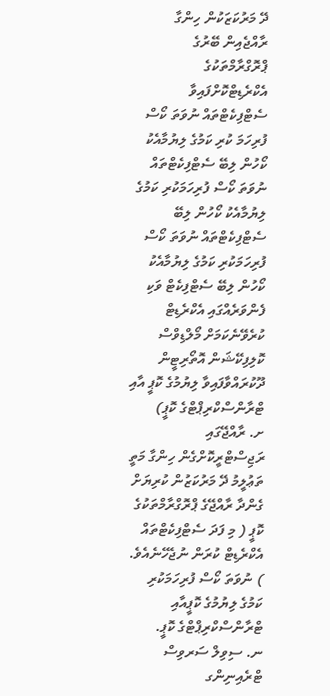ދޭ މަރުކަޒަކުން ހިންގާ ރާއްޖެއިން ބޭރުގެ ޕްރޮގްރާމްތަކުގެ އެކްރެޑިޓްކޮށްފައިވާ ސެޓްފިކެޓްތައް ނުވަތަ ކޯސް ފުރިހަމަ ކުރި ކަމުގެ ލިޔުމާއެކު ކޯހުން ލިބޭ ސެޓްފިކެޓްތައް ނުވަތަ ކޯސް ފުރިހަމަކުރި ކަމުގެ ލިޔުމާއެކު ކޯހުން ލިބޭ ސެޓްފިކެޓްތައް ނުވަތަ ކޯސް ފުރިހަމަކުރި ކަމުގެ ލިޔުމާއެކު ކޯހުން ލިބޭ ސެޓްފިކެޓް ވަކި ފެންވަރެއްގައި އެކްރެޑިޓް ކުރެވޭނެކަމަށް މޯލްޑިވްސް ކޮލިފިކޭޝަން އޮތޯރިޓީން ދޫކުރައްވާފައިވާ ލިޔުމުގެ ކޮޕީ އާއި ޓްރާންސްކްރިޕްޓްގެ ކޮޕީ)
ށ. ރާއްޖޭގައި ރަޖިސްޓްރީކޮށްގެން ހިންގާ މަތީ ތަޢުލީމު ދޭ މަރުކަޒުން ކުރިޔަށް ގެންދާ ރާއްޖޭގެ ޕްރޮގްރާމްތަކުގެ ކޮޕީ ( މި ފަދަ ސެޓްފިކެޓްތައް އެކްރެޑިޓް ކުރަން ނުޖެހޭނެއެވެ. ) ނުވަތަ ކޯސް ފުރިހަމަކުރި ކަމުގެ ލިޔުމުގެ ކޮޕީއާއި ޓްރާންސްކްރިޕްޓްގެ ކޮޕީ.
ނ. ސިވިލް ސަރވިސް ޓްރެއިނިންގ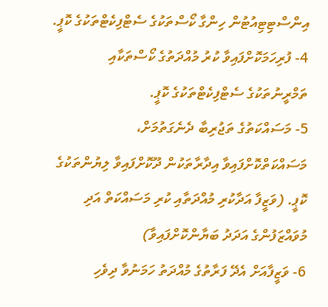އިންސްޓިޓިއުޓުން ހިންގާ ކޯސްތަކުގެ ސެޓްފިކެޓްތަކުގެ ކޮޕީ.
4- ފުރިހަމަކޮށްފައިވާ ކުރު މުއްދަތުގެ ކޯސްތަކާއި ތަމްރީނުތަކުގެ ސެޓްފިކެޓްތަކުގެ ކޮޕީ.
5- މަސައްކަތުގެ ތަޖުރިބާ ދެނެގަތުމަށް، މަސައްކަތްކޮށްފައިވާ އިދާރާތަކުން ދޫކޮށްފައިވާ ލިޔުންތަކުގެ ކޮޕީ. (ވަޒީފާ އަދާކުރި މުއްދަތާއި ކުރި މަސައްކަތް އަދި މުވައްޒަފުންގެ އަދަދު ބަޔާންކޮށްފައިވާ)
6- ވަޒީފާއަށް އެދޭ ފަރާތުގެ މުއްދަތު ހަމަނުވާ ދިވެހި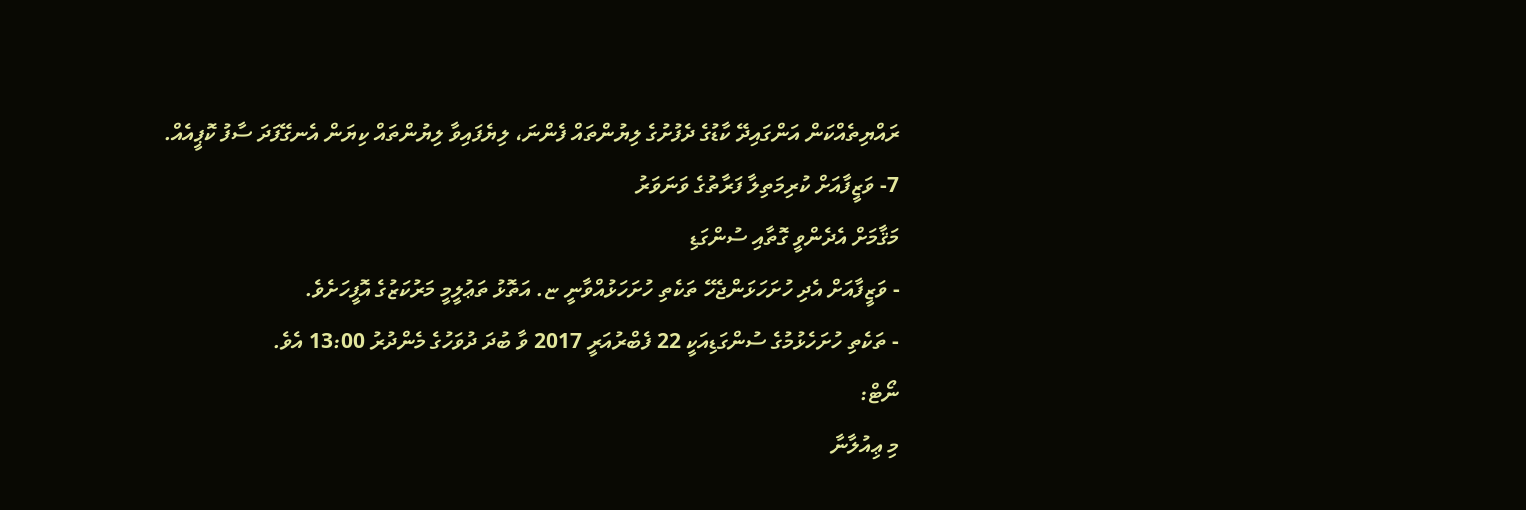ރައްޔިތެއްކަން އަންގައިދޭ ކާޑުގެ ދެފުށުގެ ލިޔުންތައް ފެންނަ، ލިޔެފައިވާ ލިޔުންތައް ކިޔަން އެނގޭފަދަ ސާފު ކޮޕީއެއް.
7- ވަޒީފާއަށް ކުރިމަތިލާ ފަރާތުގެ ވަނަވަރު
މަޤާމަށް އެދެންވީ ގޮތާއި ސުންގަޑި
- ވަޒީފާއަށް އެދި ހުށަހަޅަންޖެހޭ ތަކެތި ހުށަހަޅުއްވާނީ ޏ. އަތޮޅު ތަޢުލީމީ މަރުކަޒުގެ އޮފީހަށެވެ.
- ތަކެތި ހުށަހެޅުމުގެ ސުންގަޑިއަކީ 22 ފެބްރުއަރީ 2017 ވާ ބުދަ ދުވަހުގެ މެންދުރު 13:00 އެވެ.
ނޯޓް:
މި ޢިއުލާނާ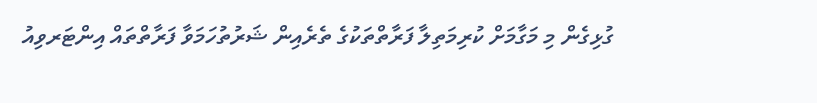ގުޅިގެން މި މަގާމަށް ކުރިމަތިލާ ފަރާތްތަކުގެ ތެރެއިން ޝަރުތުހަމަވާ ފަރާތްތައް އިންޓަރވިއު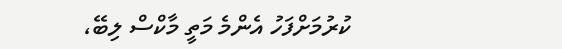ކުރުމަށްފަހު އެންމެ މަތީ މާކްސް ލިބޭ،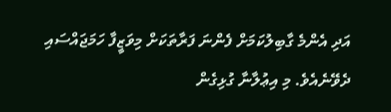އަދި އެންމެ ގާބިލުކަމަށް ފެންނަ ފަރާތަކަށް މިވަޒީފާ ހަމަޖައްސައި ދެވޭނެއެވެ. މި އިޢުލާނާ ގުޅިގެން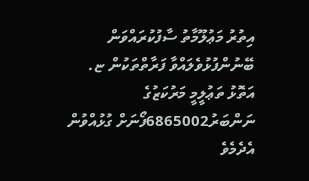އިތުރު މަޢުލޫމާތު ސާފުކުރައްވަން ބޭނުންފުޅުވެލައްވާ ފަރާތްތަކުން ޏ. އަތޮޅު ތަޢުލީމީ މަރުކަޒުގެ ނަންބަރު6865002ފޯނަށް ގުޅުއްވުން އެދެމެވެ